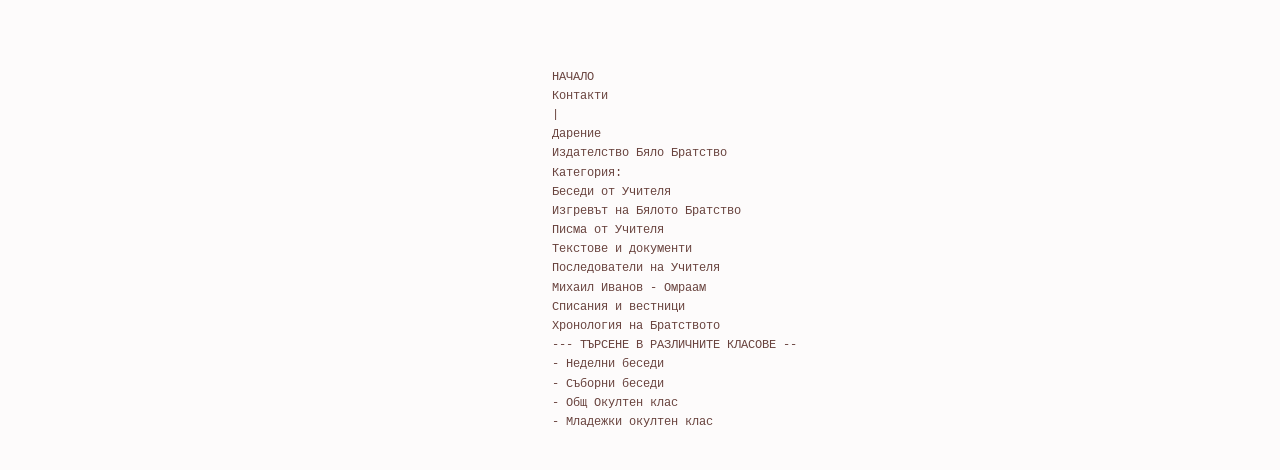НАЧАЛО
Контакти
|
Дарение
Издателство Бяло Братство
Категория:
Беседи от Учителя
Изгревът на Бялото Братство
Писма от Учителя
Текстове и документи
Последователи на Учителя
Михаил Иванов - Омраам
Списания и вестници
Хронология на Братството
--- ТЪРСЕНЕ В РАЗЛИЧНИТЕ КЛАСОВЕ --
- Неделни беседи
- Съборни беседи
- Общ Окултен клас
- Младежки окултен клас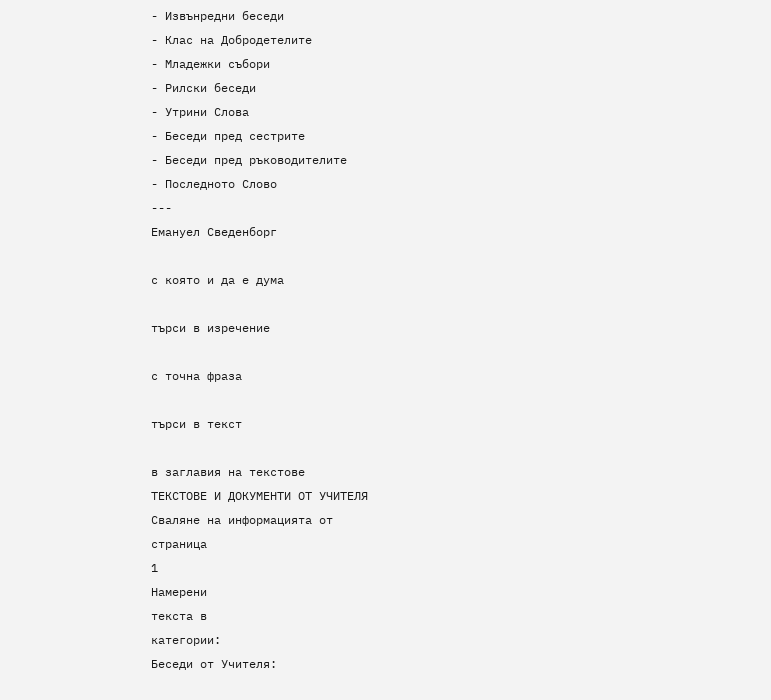- Извънредни беседи
- Клас на Добродетелите
- Младежки събори
- Рилски беседи
- Утрини Слова
- Беседи пред сестрите
- Беседи пред ръководителите
- Последното Слово
---
Емануел Сведенборг

с която и да е дума

търси в изречение

с точна фраза

търси в текст

в заглавия на текстове
ТЕКСТОВЕ И ДОКУМЕНТИ ОТ УЧИТЕЛЯ
Сваляне на информацията от
страница
1
Намерени
текста в
категории:
Беседи от Учителя: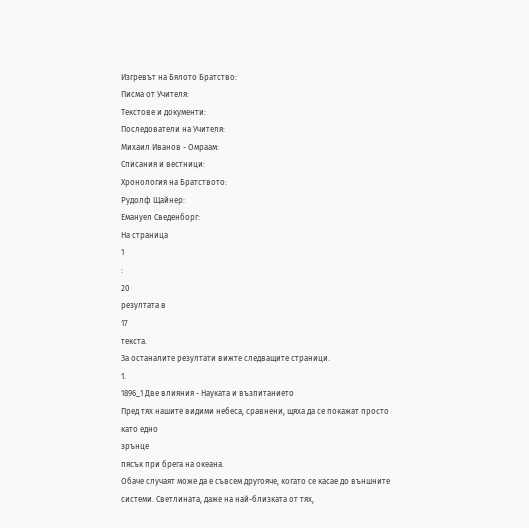Изгревът на Бялото Братство:
Писма от Учителя:
Текстове и документи:
Последователи на Учителя:
Михаил Иванов - Омраам:
Списания и вестници:
Хронология на Братството:
Рудолф Щайнер:
Емануел Сведенборг:
На страница
1
:
20
резултата в
17
текста.
За останалите резултати вижте следващите страници.
1.
1896_1 Двe влияния - Науката и възпитанието
Пред тях нашите видими небеса, сравнени, щяха да се покажат просто като едно
зрънце
пясък при брега на океана.
Обаче случаят може да е съвсем другояче, когато се касае до външните системи. Светлината, даже на най-близката от тях,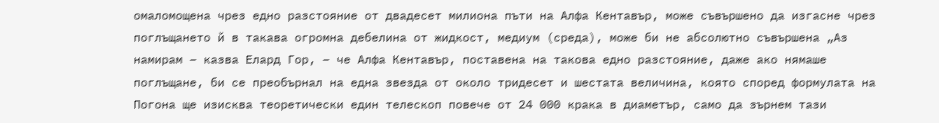омаломощена чрез едно разстояние от двадесет милиона пъти на Алфа Кентавър, може съвършено да изгасне чрез поглъщането й в такава огромна дебелина от жидкост, медиум (среда), може би не абсолютно съвършена „Аз намирам – казва Елард Гор, – че Алфа Кентавър, поставена на такова едно разстояние, даже ако нямаше поглъщане, би се преобърнал на една звезда от около тридесет и шестата величина, която според формулата на Погона ще изисква теоретически един телескоп повече от 24 000 крака в диаметър, само да зърнем тази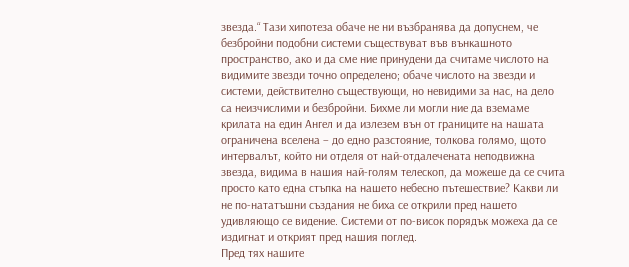звезда.“ Тази хипотеза обаче не ни възбранява да допуснем, че безбройни подобни системи съществуват във вънкашното пространство, ако и да сме ние принудени да считаме числото на видимите звезди точно определено; обаче числото на звезди и системи, действително съществующи, но невидими за нас, на дело са неизчислими и безбройни. Бихме ли могли ние да вземаме крилата на един Ангел и да излезем вън от границите на нашата ограничена вселена – до едно разстояние, толкова голямо, щото интервалът, който ни отделя от най-отдалечената неподвижна звезда, видима в нашия най-голям телескоп, да можеше да се счита просто като една стъпка на нашето небесно пътешествие? Какви ли не по-нататъшни създания не биха се открили пред нашето удивляющо се видение. Системи от по-висок порядък можеха да се издигнат и открият пред нашия поглед.
Пред тях нашите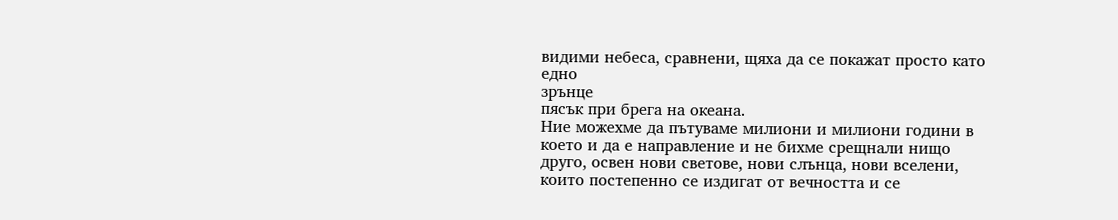видими небеса, сравнени, щяха да се покажат просто като едно
зрънце
пясък при брега на океана.
Ние можехме да пътуваме милиони и милиони години в което и да е направление и не бихме срещнали нищо друго, освен нови светове, нови слънца, нови вселени, които постепенно се издигат от вечността и се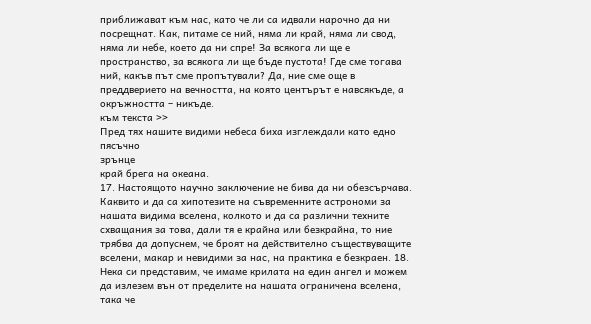приближават към нас, като че ли са идвали нарочно да ни посрещнат. Как, питаме се ний, няма ли край, няма ли свод, няма ли небе, което да ни спре! За всякога ли ще е пространство, за всякога ли ще бъде пустота! Где сме тогава ний, какъв път сме пропътували? Да, ние сме още в преддверието на вечността, на която центърът е навсякъде, а окръжността – никъде.
към текста >>
Пред тях нашите видими небеса биха изглеждали като едно пясъчно
зрънце
край брега на океана.
17. Настоящото научно заключение не бива да ни обезсърчава. Каквито и да са хипотезите на съвременните астрономи за нашата видима вселена, колкото и да са различни техните схващания за това, дали тя е крайна или безкрайна, то ние трябва да допуснем, че броят на действително съществуващите вселени, макар и невидими за нас, на практика е безкраен. 18. Нека си представим, че имаме крилата на един ангел и можем да излезем вън от пределите на нашата ограничена вселена, така че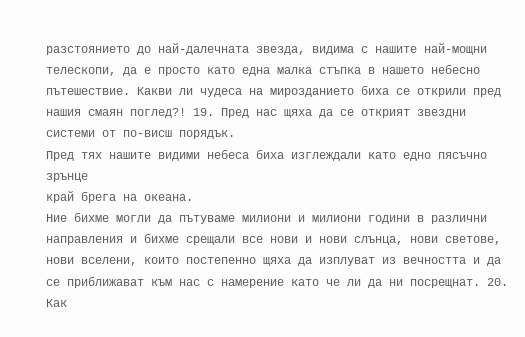разстоянието до най-далечната звезда, видима с нашите най-мощни телескопи, да е просто като една малка стъпка в нашето небесно пътешествие. Какви ли чудеса на мирозданието биха се открили пред нашия смаян поглед?! 19. Пред нас щяха да се открият звездни системи от по-висш порядък.
Пред тях нашите видими небеса биха изглеждали като едно пясъчно
зрънце
край брега на океана.
Ние бихме могли да пътуваме милиони и милиони години в различни направления и бихме срещали все нови и нови слънца, нови светове, нови вселени, които постепенно щяха да изплуват из вечността и да се приближават към нас с намерение като че ли да ни посрещнат. 20. Как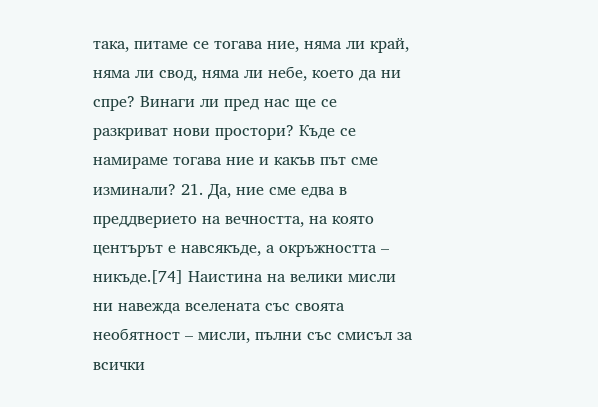така, питаме се тогава ние, няма ли край, няма ли свод, няма ли небе, което да ни спре? Винаги ли пред нас ще се разкриват нови простори? Къде се намираме тогава ние и какъв път сме изминали? 21. Да, ние сме едва в преддверието на вечността, на която центърът е навсякъде, а окръжността – никъде.[74] Наистина на велики мисли ни навежда вселената със своята необятност – мисли, пълни със смисъл за всички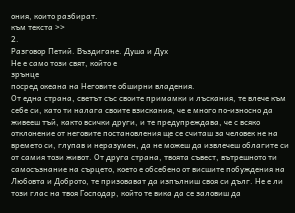ония, които разбират.
към текста >>
2.
Разговор Петий. Въздигане. Душа и Дух
Не е само този свят, който е
зрънце
посред океана на Неговите обширни владения.
От една страна, светът със своите примамки и лъскания, те влече към себе си, като ти налага своите взискания, че е много по-износно да живееш тъй, както всички други, и те предупреждава, че с всяко отклонение от неговите постановления ще се считаш за человек не на времето си, глупав и неразумен, да не можеш да извлечеш облагите си от самия този живот. От друга страна, твоята съвест, вътрешното ти самосъзнание на сърцето, което е обсебено от висшите побуждения на Любовта и Доброто, те призовават да изпълниш своя си дълг. Не е ли този глас на твоя Господар, който те вика да се заловиш да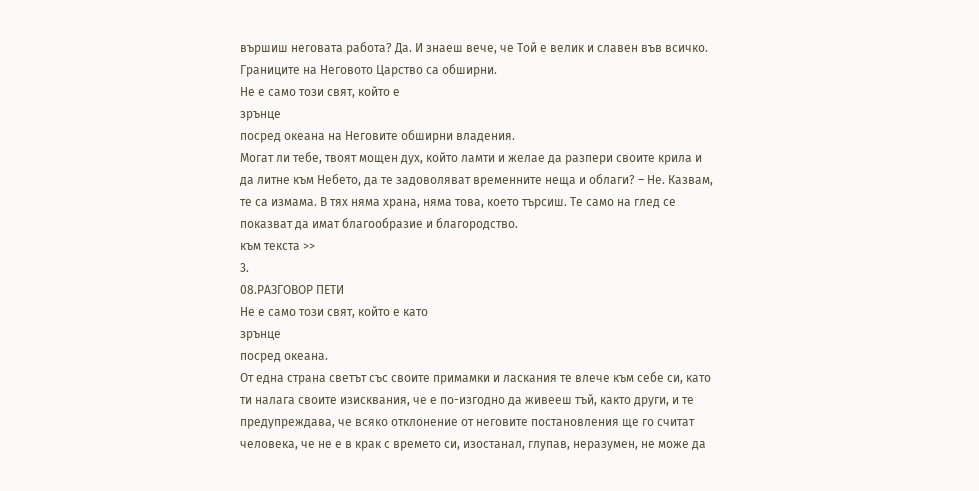вършиш неговата работа? Да. И знаеш вече, че Той е велик и славен във всичко. Границите на Неговото Царство са обширни.
Не е само този свят, който е
зрънце
посред океана на Неговите обширни владения.
Могат ли тебе, твоят мощен дух, който ламти и желае да разпери своите крила и да литне към Небето, да те задоволяват временните неща и облаги? – Не. Казвам, те са измама. В тях няма храна, няма това, което търсиш. Те само на глед се показват да имат благообразие и благородство.
към текста >>
3.
08.РАЗГОВОР ПЕТИ
Не е само този свят, който е като
зрънце
посред океана.
От една страна светът със своите примамки и ласкания те влече към себе си, като ти налага своите изисквания, че е по-изгодно да живееш тъй, както други, и те предупреждава, че всяко отклонение от неговите постановления ще го считат человека, че не е в крак с времето си, изостанал, глупав, неразумен, не може да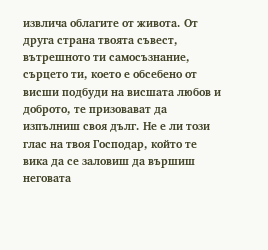извлича облагите от живота. От друга страна твоята съвест, вътрешното ти самосъзнание, сърцето ти, което е обсебено от висши подбуди на висшата любов и доброто, те призовават да изпълниш своя дълг. Не е ли този глас на твоя Господар, който те вика да се заловиш да вършиш неговата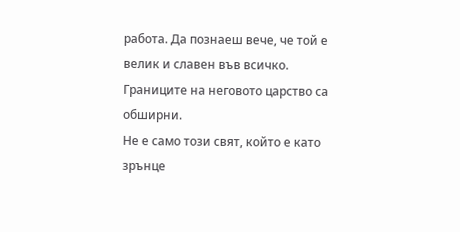работа. Да познаеш вече, че той е велик и славен във всичко. Границите на неговото царство са обширни.
Не е само този свят, който е като
зрънце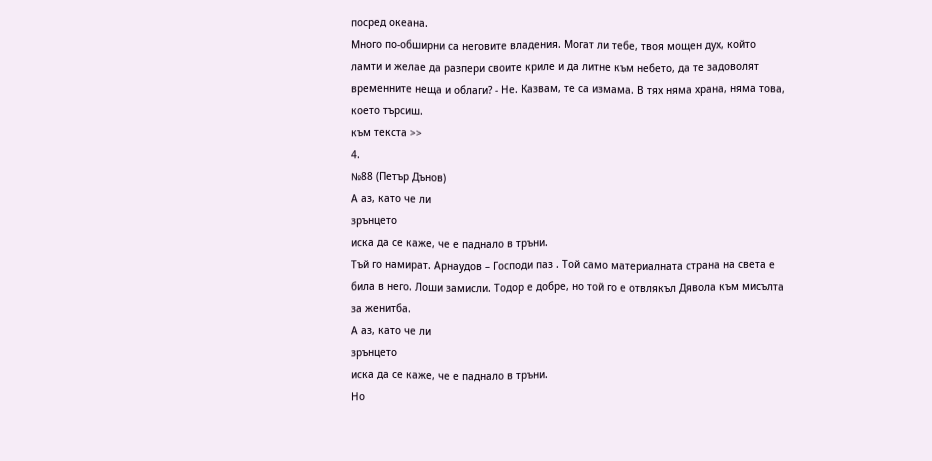посред океана.
Много по-обширни са неговите владения. Могат ли тебе, твоя мощен дух, който ламти и желае да разпери своите криле и да литне към небето, да те задоволят временните неща и облаги? - Не. Казвам, те са измама. В тях няма храна, няма това, което търсиш.
към текста >>
4.
№88 (Петър Дънов)
А аз, като че ли
зрънцето
иска да се каже, че е паднало в тръни.
Тъй го намират. Арнаудов – Господи паз . Той само материалната страна на света е била в него. Лоши замисли. Тодор е добре, но той го е отвлякъл Дявола към мисълта за женитба.
А аз, като че ли
зрънцето
иска да се каже, че е паднало в тръни.
Но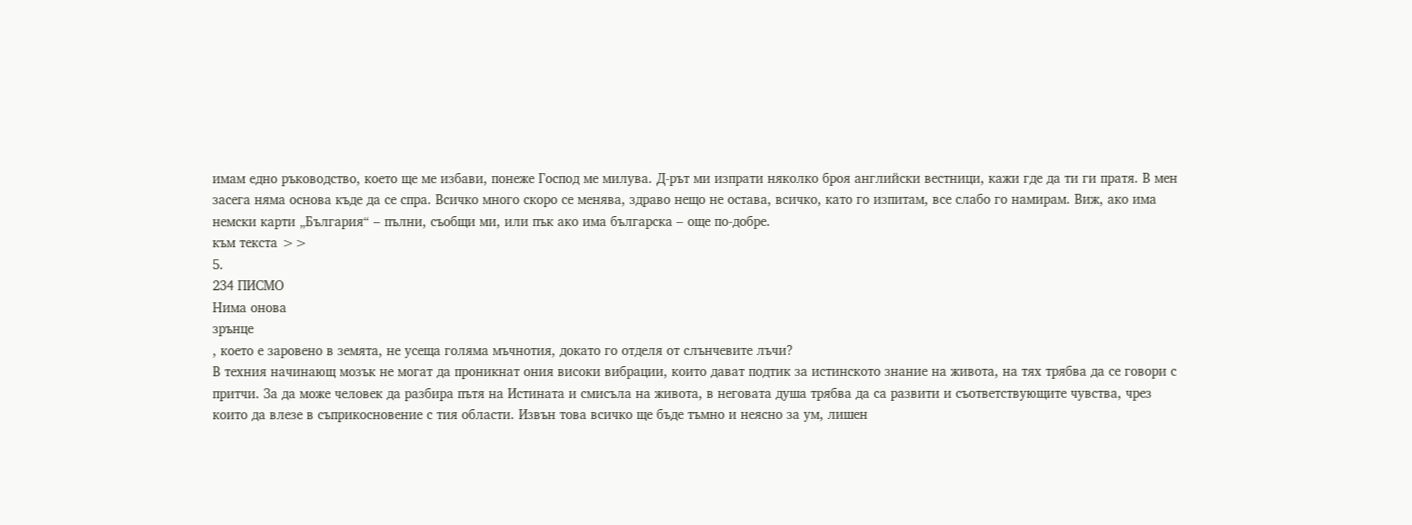имам едно ръководство, което ще ме избави, понеже Господ ме милува. Д-рът ми изпрати няколко броя английски вестници, кажи где да ти ги пратя. В мен засега няма основа къде да се спра. Всичко много скоро се менява, здраво нещо не остава, всичко, като го изпитам, все слабо го намирам. Виж, ако има немски карти „България“ – пълни, съобщи ми, или пък ако има българска – още по-добре.
към текста >>
5.
234 ПИСМО
Нима онова
зрънце
, което е заровено в земята, не усеща голяма мъчнотия, докато го отделя от слънчевите лъчи?
В техния начинающ мозък не могат да проникнат ония високи вибрации, които дават подтик за истинското знание на живота, на тях трябва да се говори с притчи. За да може человек да разбира пътя на Истината и смисъла на живота, в неговата душа трябва да са развити и съответствующите чувства, чрез които да влезе в съприкосновение с тия области. Извън това всичко ще бъде тъмно и неясно за ум, лишен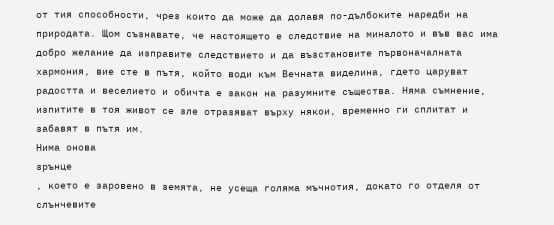от тия способности, чрез които да може да долавя по-дълбоките наредби на природата. Щом съзнавате, че настоящето е следствие на миналото и във вас има добро желание да изправите следствието и да възстановите първоначалната хармония, вие сте в пътя, който води към Вечната виделина, гдето царуват радостта и веселието и обичта е закон на разумните същества. Няма съмнение, изпитите в тоя живот се зле отразяват върху някои, временно ги сплитат и забавят в пътя им.
Нима онова
зрънце
, което е заровено в земята, не усеща голяма мъчнотия, докато го отделя от слънчевите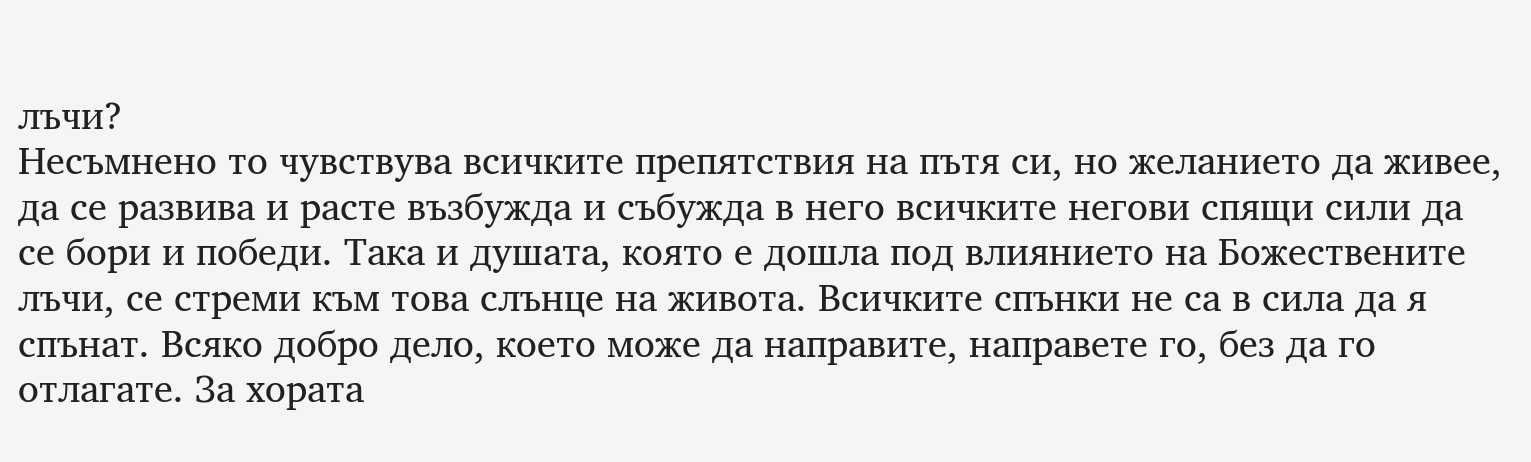лъчи?
Несъмнено то чувствува всичките препятствия на пътя си, но желанието да живее, да се развива и расте възбужда и събужда в него всичките негови спящи сили да се бори и победи. Така и душата, която е дошла под влиянието на Божествените лъчи, се стреми към това слънце на живота. Всичките спънки не са в сила да я спънат. Всяко добро дело, което може да направите, направете го, без да го отлагате. За хората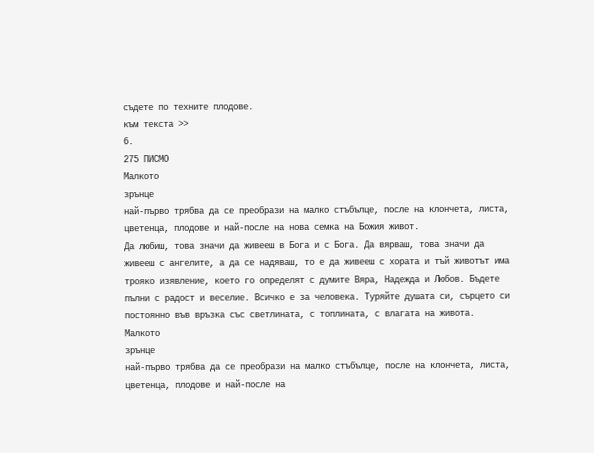съдете по техните плодове.
към текста >>
6.
275 ПИСМО
Малкото
зрънце
най-първо трябва да се преобрази на малко стъбълце, после на клончета, листа, цветенца, плодове и най-после на нова семка на Божия живот.
Да любиш, това значи да живееш в Бога и с Бога. Да вярваш, това значи да живееш с ангелите, а да се надяваш, то е да живееш с хората и тъй животът има трояко изявление, което го определят с думите Вяра, Надежда и Любов. Бъдете пълни с радост и веселие. Всичко е за человека. Туряйте душата си, сърцето си постоянно във връзка със светлината, с топлината, с влагата на живота.
Малкото
зрънце
най-първо трябва да се преобрази на малко стъбълце, после на клончета, листа, цветенца, плодове и най-после на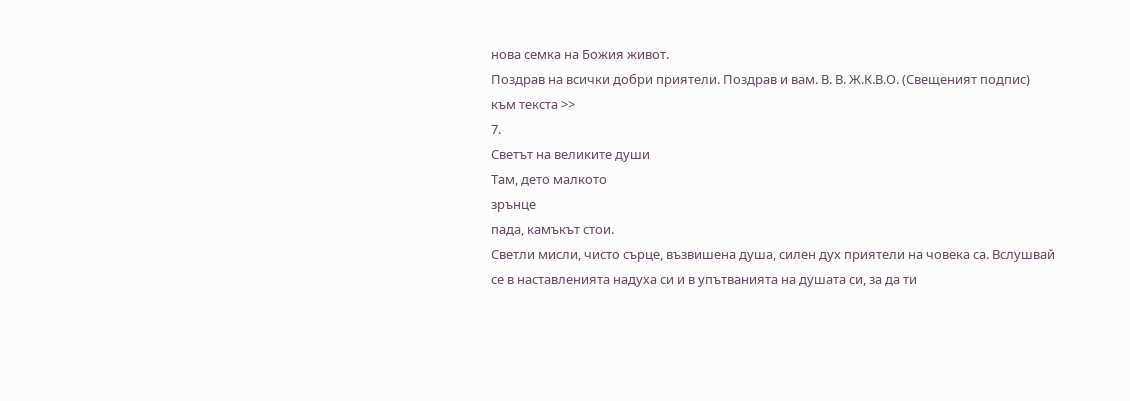нова семка на Божия живот.
Поздрав на всички добри приятели. Поздрав и вам. В. В. Ж.К.В.О. (Свещеният подпис)
към текста >>
7.
Светът на великите души
Там, дето малкото
зрънце
пада, камъкът стои.
Светли мисли, чисто сърце, възвишена душа, силен дух приятели на човека са. Вслушвай се в наставленията надуха си и в упътванията на душата си, за да ти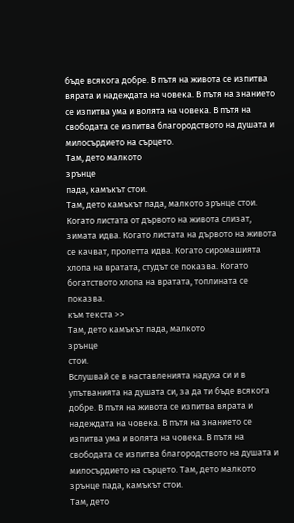бъде всякога добре. В пътя на живота се изпитва вярата и надеждата на човека. В пътя на знанието се изпитва ума и волята на човека. В пътя на свободата се изпитва благородството на душата и милосърдието на сърцето.
Там, дето малкото
зрънце
пада, камъкът стои.
Там, дето камъкът пада, малкото зрънце стои. Когато листата от дървото на живота слизат, зимата идва. Когато листата на дървото на живота се качват, пролетта идва. Когато сиромашията хлопа на вратата, студът се показва. Когато богатството хлопа на вратата, топлината се показва.
към текста >>
Там, дето камъкът пада, малкото
зрънце
стои.
Вслушвай се в наставленията надуха си и в упътванията на душата си, за да ти бъде всякога добре. В пътя на живота се изпитва вярата и надеждата на човека. В пътя на знанието се изпитва ума и волята на човека. В пътя на свободата се изпитва благородството на душата и милосърдието на сърцето. Там, дето малкото зрънце пада, камъкът стои.
Там, дето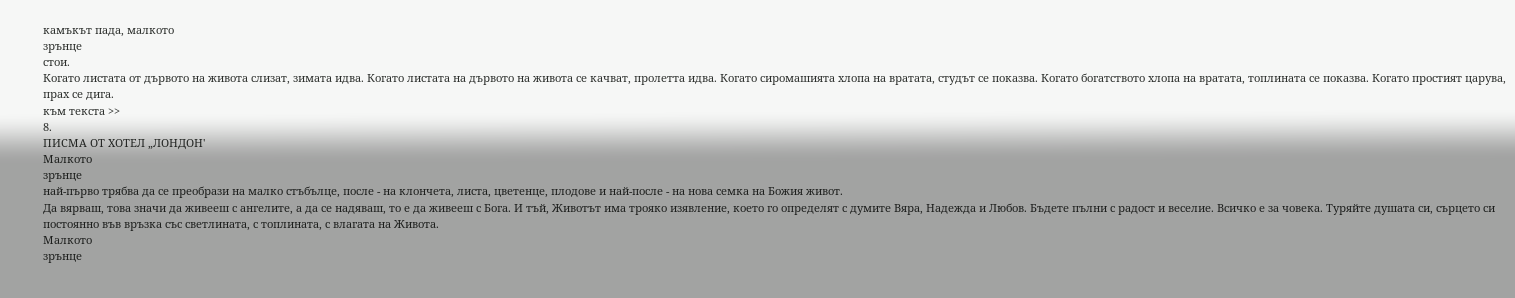камъкът пада, малкото
зрънце
стои.
Когато листата от дървото на живота слизат, зимата идва. Когато листата на дървото на живота се качват, пролетта идва. Когато сиромашията хлопа на вратата, студът се показва. Когато богатството хлопа на вратата, топлината се показва. Когато простият царува, прах се дига.
към текста >>
8.
ПИСМА ОТ ХОТЕЛ „ЛОНДОН'
Малкото
зрънце
най-първо трябва да се преобрази на малко стъбълце, после - на клончета, листа, цветенце, плодове и най-после - на нова семка на Божия живот.
Да вярваш, това значи да живееш с ангелите, а да се надяваш, то е да живееш с Бога. И тъй, Животът има трояко изявление, което го определят с думите Вяра, Надежда и Любов. Бъдете пълни с радост и веселие. Всичко е за човека. Туряйте душата си, сърцето си постоянно във връзка със светлината, с топлината, с влагата на Живота.
Малкото
зрънце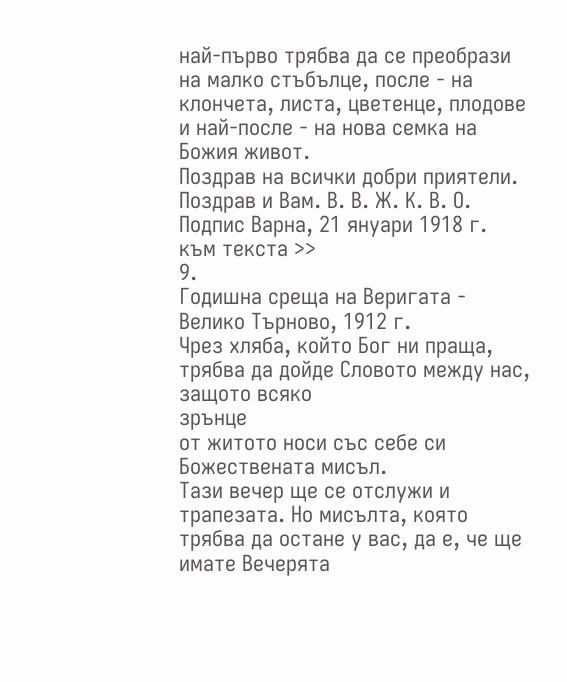най-първо трябва да се преобрази на малко стъбълце, после - на клончета, листа, цветенце, плодове и най-после - на нова семка на Божия живот.
Поздрав на всички добри приятели. Поздрав и Вам. В. В. Ж. К. В. О. Подпис Варна, 21 януари 1918 г.
към текста >>
9.
Годишна среща на Веригата - Велико Търново, 1912 г.
Чрез хляба, който Бог ни праща, трябва да дойде Словото между нас, защото всяко
зрънце
от житото носи със себе си Божествената мисъл.
Тази вечер ще се отслужи и трапезата. Но мисълта, която трябва да остане у вас, да е, че ще имате Вечерята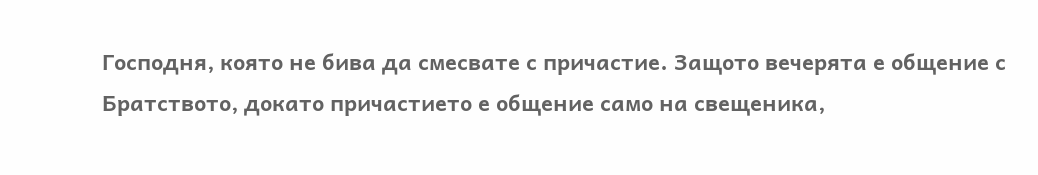Господня, която не бива да смесвате с причастие. Защото вечерята е общение с Братството, докато причастието е общение само на свещеника,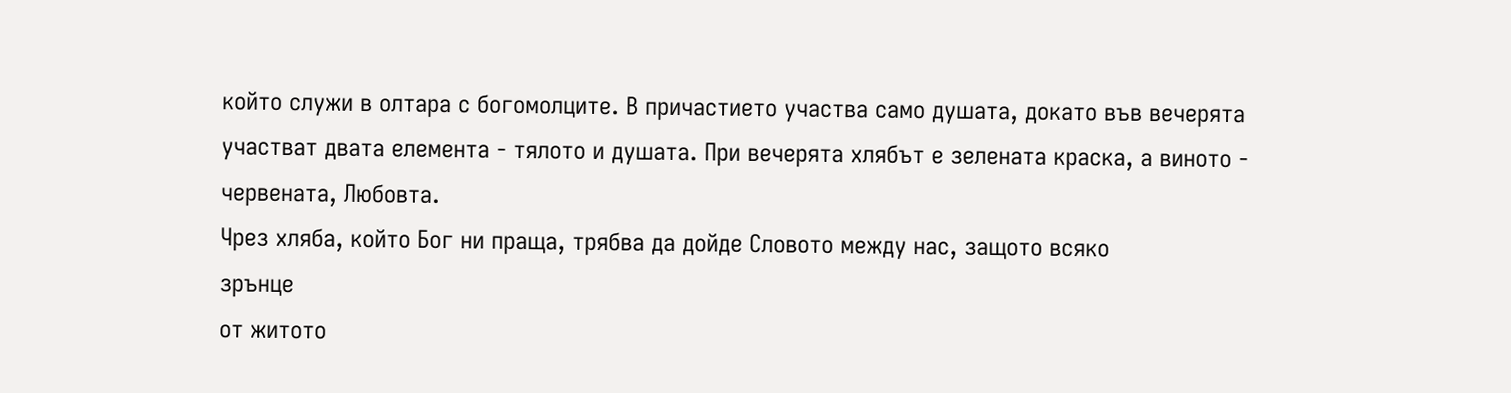който служи в олтара с богомолците. В причастието участва само душата, докато във вечерята участват двата елемента - тялото и душата. При вечерята хлябът е зелената краска, а виното - червената, Любовта.
Чрез хляба, който Бог ни праща, трябва да дойде Словото между нас, защото всяко
зрънце
от житото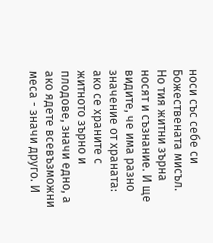носи със себе си Божествената мисъл.
Но тия житни зърна носят и съзнание. И ще видите, че има разно значение от храната: ако се храните с житното зърно и плодове, значи едно, а ако ядете всевъзможни меса - значи друго. И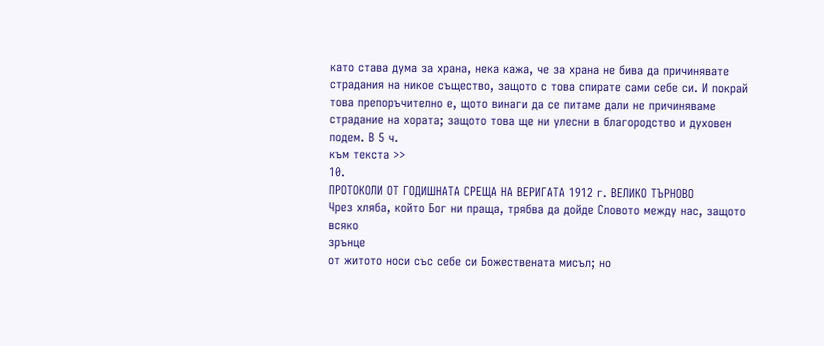като става дума за храна, нека кажа, че за храна не бива да причинявате страдания на никое същество, защото с това спирате сами себе си. И покрай това препоръчително е, щото винаги да се питаме дали не причиняваме страдание на хората; защото това ще ни улесни в благородство и духовен подем. В 5 ч.
към текста >>
10.
ПРОТОКОЛИ ОТ ГОДИШНАТА СРЕЩА НА ВЕРИГАТА 1912 г. ВЕЛИКО ТЪРНОВО
Чрез хляба, който Бог ни праща, трябва да дойде Словото между нас, защото всяко
зрънце
от житото носи със себе си Божествената мисъл; но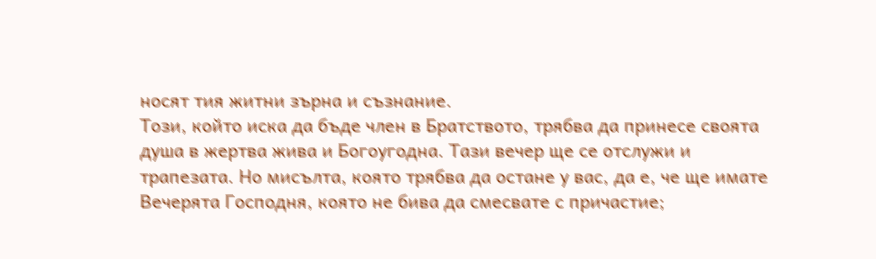носят тия житни зърна и съзнание.
Този, който иска да бъде член в Братството, трябва да принесе своята душа в жертва жива и Богоугодна. Тази вечер ще се отслужи и трапезата. Но мисълта, която трябва да остане у вас, да е, че ще имате Вечерята Господня, която не бива да смесвате с причастие;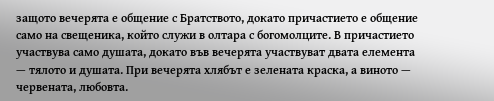защото вечерята е общение с Братството, докато причастието е общение само на свещеника, който служи в олтара с богомолците. В причастието участвува само душата, докато във вечерята участвуват двата елемента — тялото и душата. При вечерята хлябът е зелената краска, а виното — червената, любовта.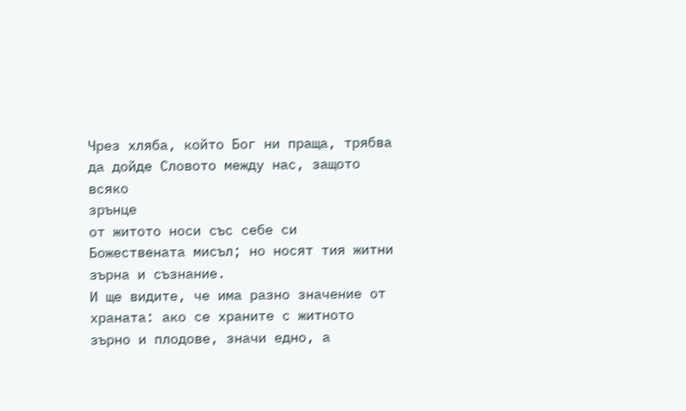Чрез хляба, който Бог ни праща, трябва да дойде Словото между нас, защото всяко
зрънце
от житото носи със себе си Божествената мисъл; но носят тия житни зърна и съзнание.
И ще видите, че има разно значение от храната: ако се храните с житното зърно и плодове, значи едно, а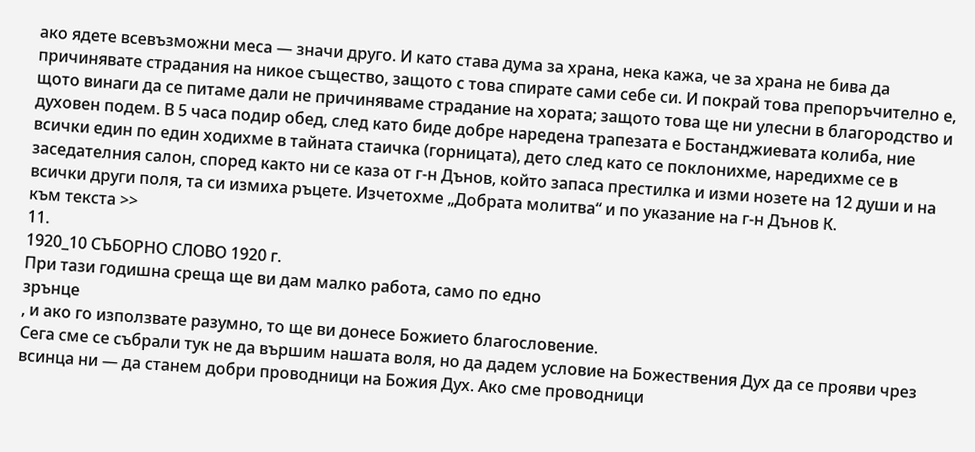ако ядете всевъзможни меса — значи друго. И като става дума за храна, нека кажа, че за храна не бива да причинявате страдания на никое същество, защото с това спирате сами себе си. И покрай това препоръчително е, щото винаги да се питаме дали не причиняваме страдание на хората; защото това ще ни улесни в благородство и духовен подем. В 5 часа подир обед, след като биде добре наредена трапезата е Бостанджиевата колиба, ние всички един по един ходихме в тайната стаичка (горницата), дето след като се поклонихме, наредихме се в заседателния салон, според както ни се каза от г-н Дънов, който запаса престилка и изми нозете на 12 души и на всички други поля, та си измиха ръцете. Изчетохме „Добрата молитва“ и по указание на г-н Дънов К.
към текста >>
11.
1920_10 СЪБОРНО СЛОВО 1920 г.
При тази годишна среща ще ви дам малко работа, само по едно
зрънце
, и ако го използвате разумно, то ще ви донесе Божието благословение.
Сега сме се събрали тук не да вършим нашата воля, но да дадем условие на Божествения Дух да се прояви чрез всинца ни — да станем добри проводници на Божия Дух. Ако сме проводници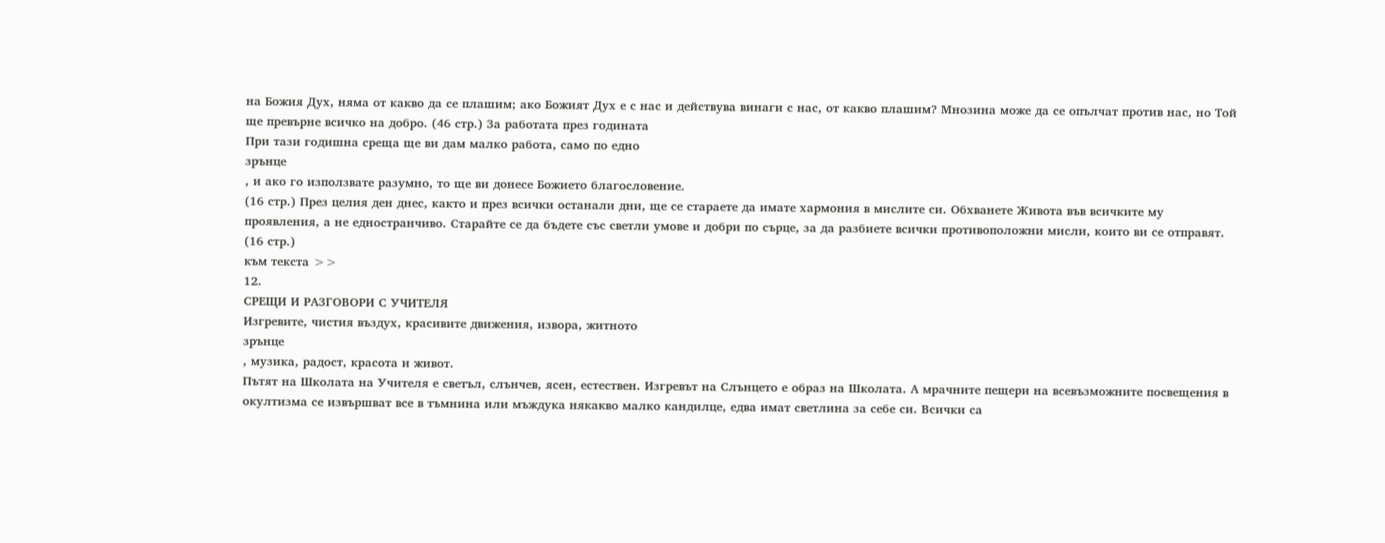на Божия Дух, няма от какво да се плашим; ако Божият Дух е с нас и действува винаги с нас, от какво плашим? Мнозина може да се опълчат против нас, но Той ще превърне всичко на добро. (46 стр.) За работата през годината
При тази годишна среща ще ви дам малко работа, само по едно
зрънце
, и ако го използвате разумно, то ще ви донесе Божието благословение.
(16 стр.) През целия ден днес, както и през всички останали дни, ще се стараете да имате хармония в мислите си. Обхванете Живота във всичките му проявления, а не едностранчиво. Старайте се да бъдете със светли умове и добри по сърце, за да разбиете всички противоположни мисли, които ви се отправят. (16 стр.)
към текста >>
12.
СРЕЩИ И РАЗГОВОРИ С УЧИТЕЛЯ
Изгревите, чистия въздух, красивите движения, извора, житното
зрънце
, музика, радост, красота и живот.
Пътят на Школата на Учителя е светъл, слънчев, ясен, естествен. Изгревът на Слънцето е образ на Школата. А мрачните пещери на всевъзможните посвещения в окултизма сe извършват все в тъмнина или мъждука някакво малко кандилце, едва имат светлина за себе си. Всички са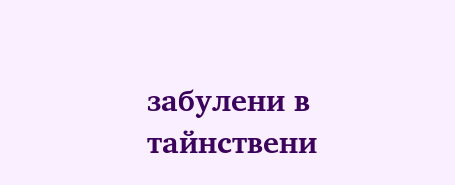забулени в тайнствени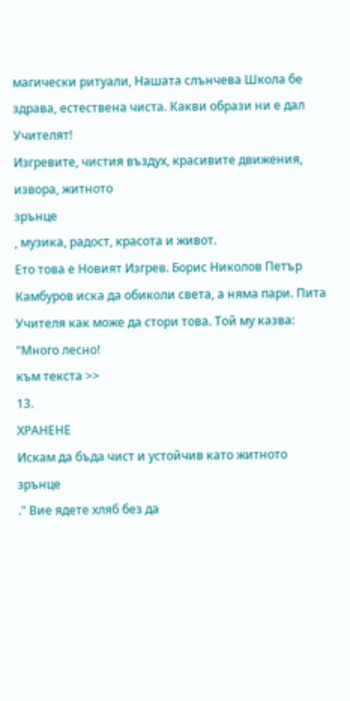магически ритуали, Нашата слънчева Школа бе здрава, естествена чиста. Какви образи ни е дал Учителят!
Изгревите, чистия въздух, красивите движения, извора, житното
зрънце
, музика, радост, красота и живот.
Ето това е Новият Изгрев. Борис Николов Петър Камбуров иска да обиколи света, а няма пари. Пита Учителя как може да стори това. Той му казва: "Много лесно!
към текста >>
13.
ХРАНЕНЕ
Искам да бъда чист и устойчив като житното
зрънце
." Вие ядете хляб без да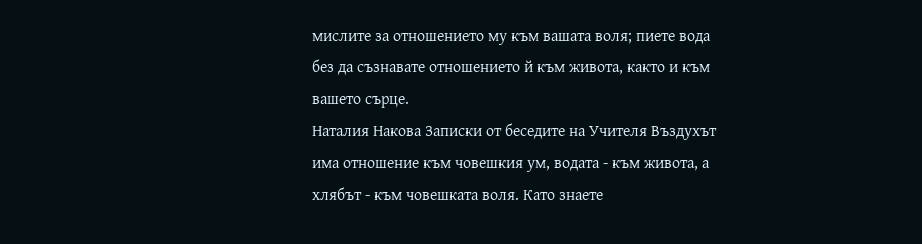мислите за отношението му към вашата воля; пиете вода без да съзнавате отношението й към живота, както и към вашето сърце.
Наталия Накова Записки от беседите на Учителя Въздухът има отношение към човешкия ум, водата - към живота, а хлябът - към човешката воля. Като знаете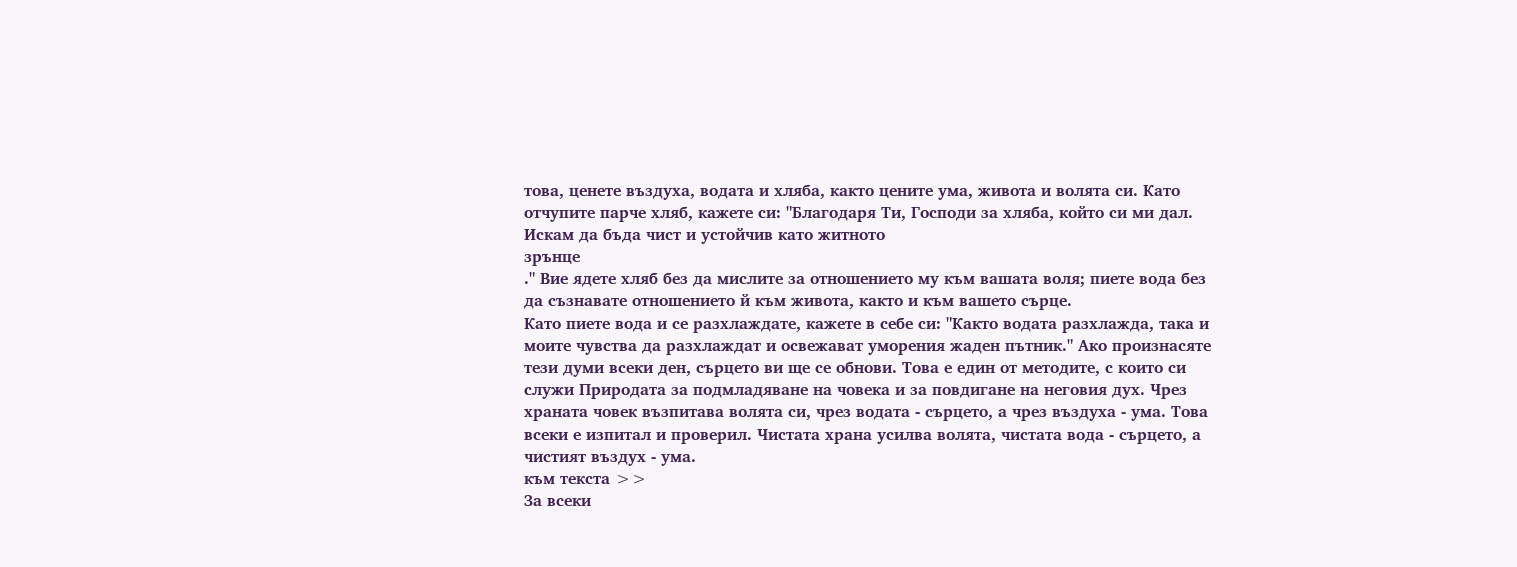това, ценете въздуха, водата и хляба, както цените ума, живота и волята си. Като отчупите парче хляб, кажете си: "Благодаря Ти, Господи за хляба, който си ми дал.
Искам да бъда чист и устойчив като житното
зрънце
." Вие ядете хляб без да мислите за отношението му към вашата воля; пиете вода без да съзнавате отношението й към живота, както и към вашето сърце.
Като пиете вода и се разхлаждате, кажете в себе си: "Както водата разхлажда, така и моите чувства да разхлаждат и освежават уморения жаден пътник." Ако произнасяте тези думи всеки ден, сърцето ви ще се обнови. Това е един от методите, с които си служи Природата за подмладяване на човека и за повдигане на неговия дух. Чрез храната човек възпитава волята си, чрез водата - сърцето, а чрез въздуха - ума. Това всеки е изпитал и проверил. Чистата храна усилва волята, чистата вода - сърцето, а чистият въздух - ума.
към текста >>
За всеки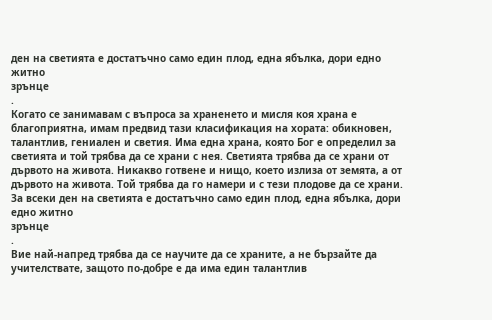ден на светията е достатъчно само един плод, една ябълка, дори едно житно
зрънце
.
Когато се занимавам с въпроса за храненето и мисля коя храна е благоприятна, имам предвид тази класификация на хората: обикновен, талантлив, гениален и светия. Има една храна, която Бог е определил за светията и той трябва да се храни с нея. Светията трябва да се храни от дървото на живота. Никакво готвене и нищо, което излиза от земята, а от дървото на живота. Той трябва да го намери и с тези плодове да се храни.
За всеки ден на светията е достатъчно само един плод, една ябълка, дори едно житно
зрънце
.
Вие най-напред трябва да се научите да се храните, а не бързайте да учителствате, защото по-добре е да има един талантлив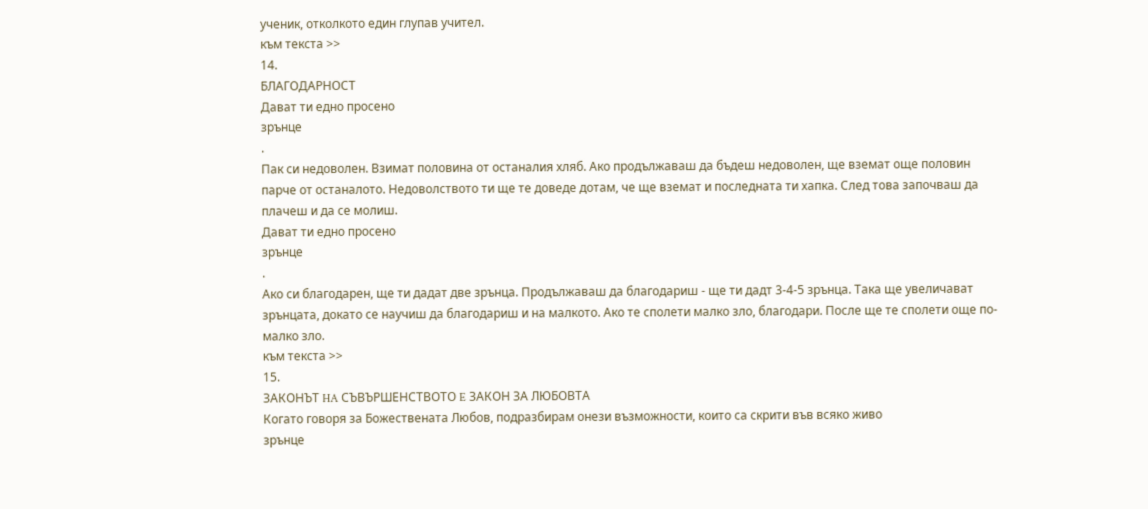ученик, отколкото един глупав учител.
към текста >>
14.
БЛАГОДАРНОСТ
Дават ти едно просено
зрънце
.
Пак си недоволен. Взимат половина от останалия хляб. Ако продължаваш да бъдеш недоволен, ще вземат още половин парче от останалото. Недоволството ти ще те доведе дотам, че ще вземат и последната ти хапка. След това започваш да плачеш и да се молиш.
Дават ти едно просено
зрънце
.
Ако си благодарен, ще ти дадат две зрънца. Продължаваш да благодариш - ще ти дадт 3-4-5 зрънца. Така ще увеличават зрънцата, докато се научиш да благодариш и на малкото. Ако те сполети малко зло, благодари. После ще те сполети още по-малко зло.
към текста >>
15.
ЗАКОНЪТ HA СЪВЪРШЕНСТВОТО E ЗАКОН ЗA ЛЮБОВТА
Когато говоря за Божествената Любов, подразбирам онези възможности, които са скрити във всяко живо
зрънце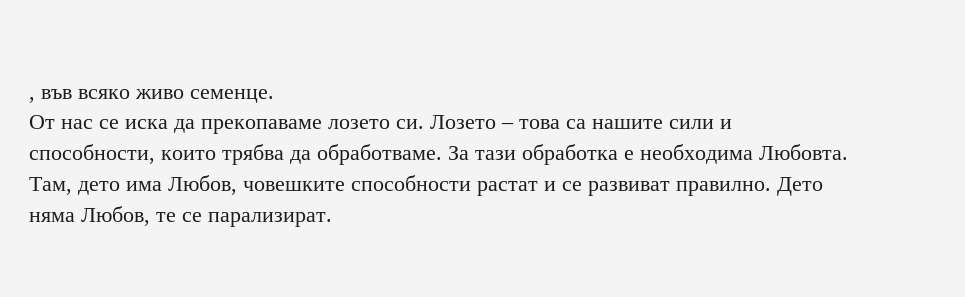, във всяко живо семенце.
От нас се иска да прекопаваме лозето си. Лозето – това са нашите сили и способности, които трябва да обработваме. За тази обработка е необходима Любовта. Там, дето има Любов, човешките способности растат и се развиват правилно. Дето няма Любов, те се парализират.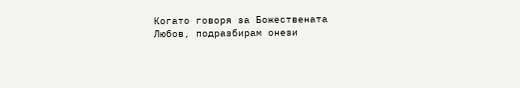Когато говоря за Божествената Любов, подразбирам онези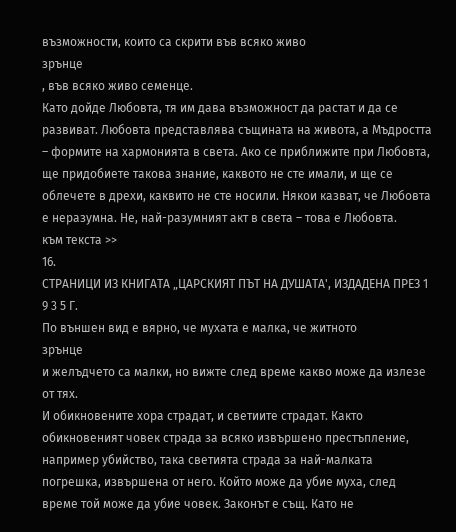възможности, които са скрити във всяко живо
зрънце
, във всяко живо семенце.
Като дойде Любовта, тя им дава възможност да растат и да се развиват. Любовта представлява същината на живота, а Мъдростта – формите на хармонията в света. Ако се приближите при Любовта, ще придобиете такова знание, каквото не сте имали, и ще се облечете в дрехи, каквито не сте носили. Някои казват, че Любовта е неразумна. Не, най-разумният акт в света – това е Любовта.
към текста >>
16.
СТРАНИЦИ ИЗ КНИГАТА „ЦАРСКИЯТ ПЪТ НА ДУШАТА', ИЗДАДЕНА ПРЕЗ 1 9 3 5 Г.
По външен вид е вярно, че мухата е малка, че житното
зрънце
и желъдчето са малки, но вижте след време какво може да излезе от тях.
И обикновените хора страдат, и светиите страдат. Както обикновеният човек страда за всяко извършено престъпление, например убийство, така светията страда за най-малката погрешка, извършена от него. Който може да убие муха, след време той може да убие човек. Законът е същ. Като не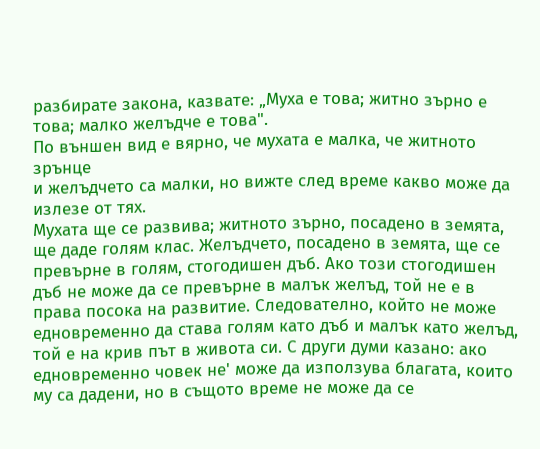разбирате закона, казвате: „Муха е това; житно зърно е това; малко желъдче е това".
По външен вид е вярно, че мухата е малка, че житното
зрънце
и желъдчето са малки, но вижте след време какво може да излезе от тях.
Мухата ще се развива; житното зърно, посадено в земята, ще даде голям клас. Желъдчето, посадено в земята, ще се превърне в голям, стогодишен дъб. Ако този стогодишен дъб не може да се превърне в малък желъд, той не е в права посока на развитие. Следователно, който не може едновременно да става голям като дъб и малък като желъд, той е на крив път в живота си. С други думи казано: ако едновременно човек не' може да използува благата, които му са дадени, но в същото време не може да се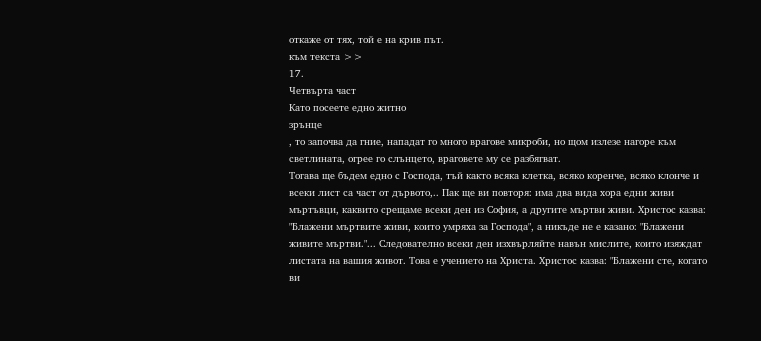откаже от тях, той е на крив път.
към текста >>
17.
Четвърта част
Като посеете едно житно
зрънце
, то започва да гние, нападат го много врагове микроби, но щом излезе нагоре към светлината, огрее го слънцето, враговете му се разбягват.
Тогава ще бъдем едно с Господа, тъй както всяка клетка, всяко коренче, всяко клонче и всеки лист са част от дървото,.. Пак ще ви повторя: има два вида хора едни живи мъртъвци, каквито срещаме всеки ден из София, а другите мъртви живи. Христос казва: "Блажени мъртвите живи, които умряха за Господа", а никъде не е казано: "Блажени живите мъртви."... Следователно всеки ден изхвърляйте навън мислите, които изяждат листата на вашия живот. Това е учението на Христа. Христос казва: "Блажени сте, когато ви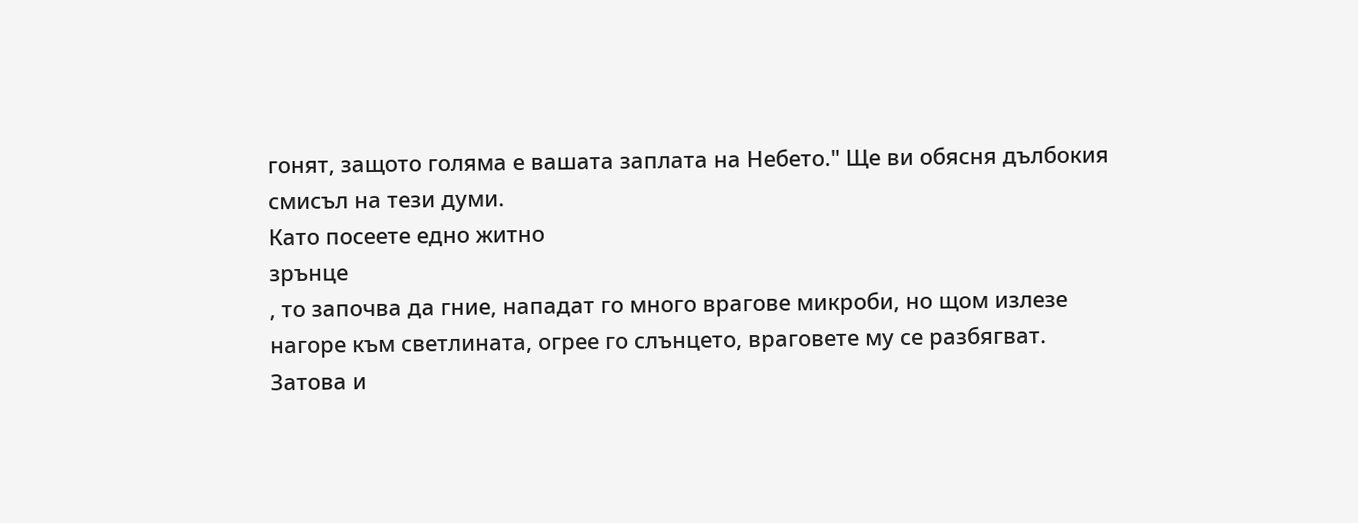гонят, защото голяма е вашата заплата на Небето." Ще ви обясня дълбокия смисъл на тези думи.
Като посеете едно житно
зрънце
, то започва да гние, нападат го много врагове микроби, но щом излезе нагоре към светлината, огрее го слънцето, враговете му се разбягват.
Затова и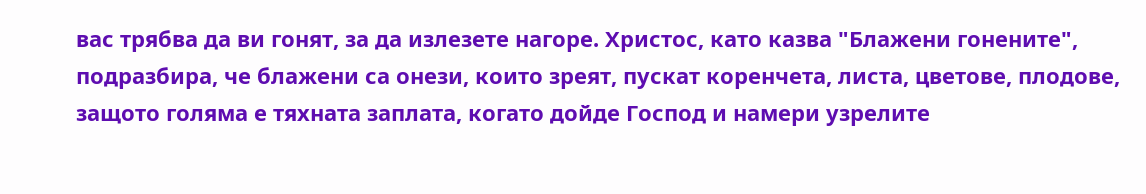вас трябва да ви гонят, за да излезете нагоре. Христос, като казва "Блажени гонените", подразбира, че блажени са онези, които зреят, пускат коренчета, листа, цветове, плодове, защото голяма е тяхната заплата, когато дойде Господ и намери узрелите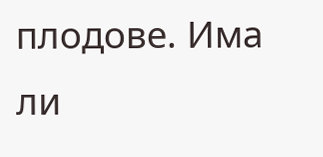плодове. Има ли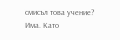смисъл това учение? Има. Като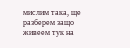мислим така, ще разберем защо живеем тук на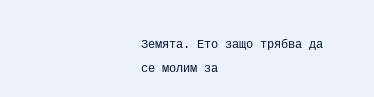Земята. Ето защо трябва да се молим за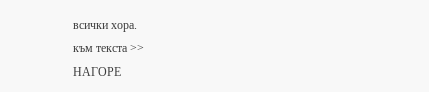всички хора.
към текста >>
НАГОРЕ